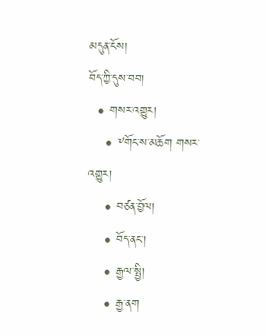མདུན་ངོས།
བོད་ཀྱི་དུས་བབ།
  • གསར་འགྱུར།
    • ༸གོང་ས་མཆོག གསར་འགྱུར།
    • བཙན་བྱོལ།
    • བོད་ནང་།
    • རྒྱལ་སྤྱི།
    • རྒྱ་ནག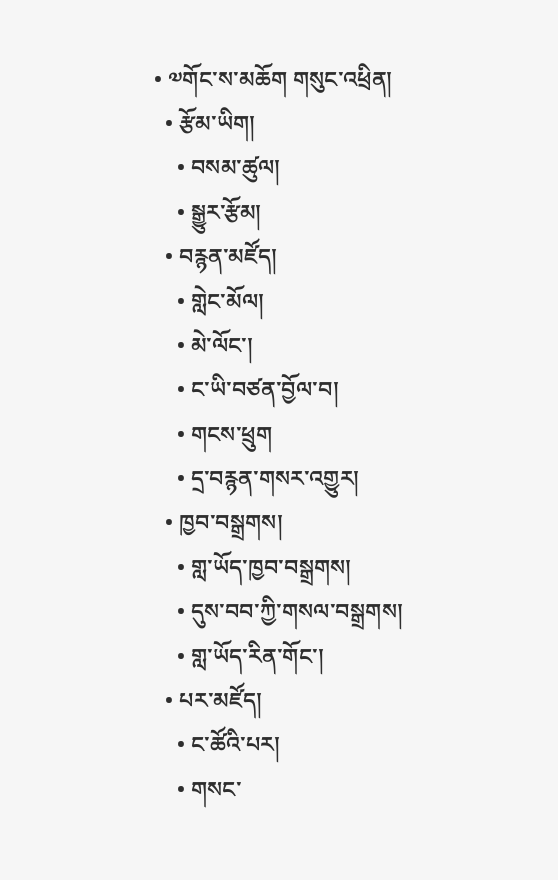• ༧གོང་ས་མཆོག གསུང་འཕྲིན།
  • རྩོམ་ཡིག།
    • བསམ་ཚུལ།
    • སྒྱུར་རྩོམ།
  • བརྙན་མཛོད།
    • གླེང་མོལ།
    • མེ་ལོང་།
    • ང་ཡི་བཙན་བྱོལ་བ།
    • གངས་ཕྲུག
    • དྲ་བརྙན་གསར་འགྱུར།
  • ཁྱབ་བསྒྲགས།
    • གླ་ཡོད་ཁྱབ་བསྒྲགས།
    • དུས་བབ་ཀྱི་གསལ་བསྒྲགས།
    • གླ་ཡོད་རིན་གོང་།
  • པར་མཛོད།
    • ང་ཚོའི་པར།
    • གསང་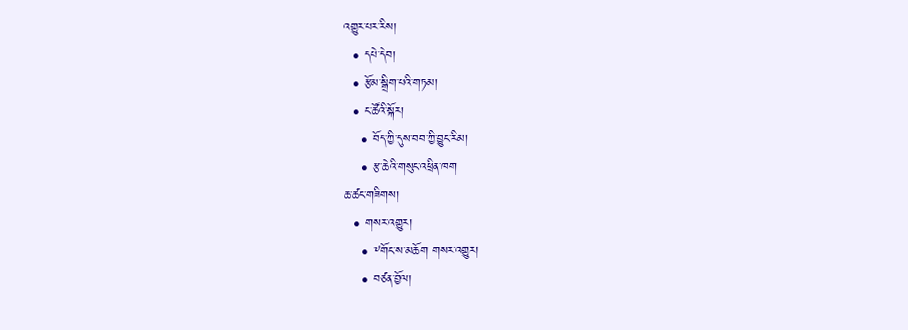འགྱུར་པར་རིས།
  • དཔེ་དེབ།
  • རྩོམ་སྒྲིག་པའི་གཏམ།
  • ང་ཚོའི་སྐོར།
    • བོད་ཀྱི་དུས་བབ་ཀྱི་བྱུང་རིམ།
    • རྩ་ཆེའི་གསུང་འཕྲིན་ཁག
ཆ་ཚང་གཟིགས།
  • གསར་འགྱུར།
    • ༸གོང་ས་མཆོག གསར་འགྱུར།
    • བཙན་བྱོལ།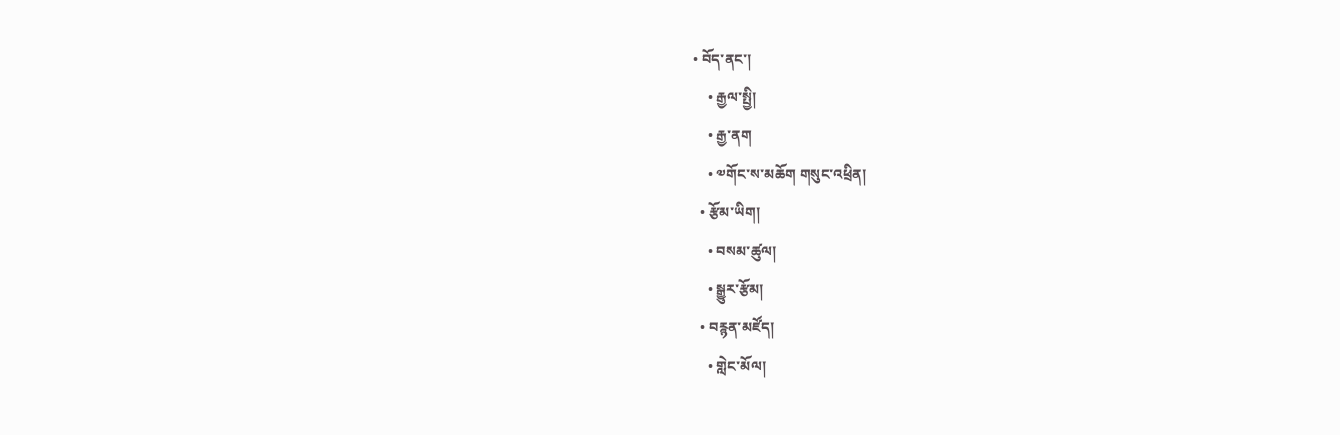• བོད་ནང་།
    • རྒྱལ་སྤྱི།
    • རྒྱ་ནག
    • ༧གོང་ས་མཆོག གསུང་འཕྲིན།
  • རྩོམ་ཡིག།
    • བསམ་ཚུལ།
    • སྒྱུར་རྩོམ།
  • བརྙན་མཛོད།
    • གླེང་མོལ།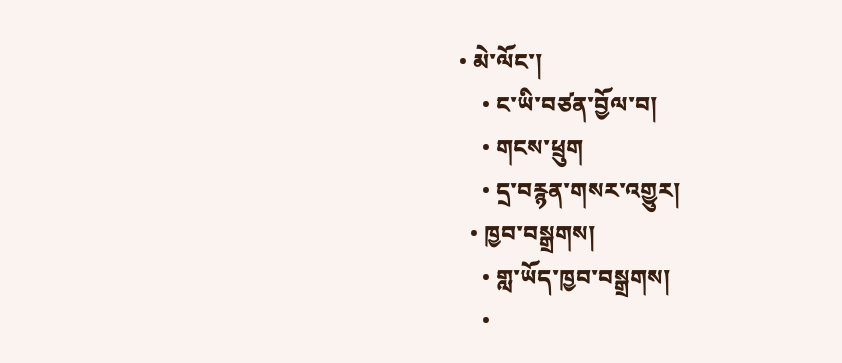• མེ་ལོང་།
    • ང་ཡི་བཙན་བྱོལ་བ།
    • གངས་ཕྲུག
    • དྲ་བརྙན་གསར་འགྱུར།
  • ཁྱབ་བསྒྲགས།
    • གླ་ཡོད་ཁྱབ་བསྒྲགས།
    •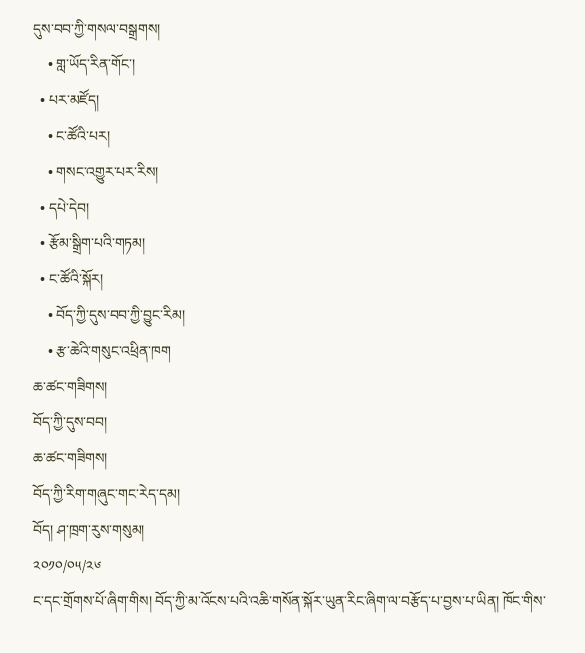དུས་བབ་ཀྱི་གསལ་བསྒྲགས།
    • གླ་ཡོད་རིན་གོང་།
  • པར་མཛོད།
    • ང་ཚོའི་པར།
    • གསང་འགྱུར་པར་རིས།
  • དཔེ་དེབ།
  • རྩོམ་སྒྲིག་པའི་གཏམ།
  • ང་ཚོའི་སྐོར།
    • བོད་ཀྱི་དུས་བབ་ཀྱི་བྱུང་རིམ།
    • རྩ་ཆེའི་གསུང་འཕྲིན་ཁག
ཆ་ཚང་གཟིགས།
བོད་ཀྱི་དུས་བབ།
ཆ་ཚང་གཟིགས།
བོད་ཀྱི་རིག་གཞུང་གང་རེད་དམ།
བོད། ཤ་ཁྲག་རུས་གསུམ།
༢༠༡༠/༠༥/༢༦
ང་དང་གྲོགས་པོ་ཞིག་གིས། བོད་ཀྱི་མ་འོངས་པའི་འཆི་གསོན་སྐོར་ཡུན་རིང་ཞིག་ལ་བརྩོད་པ་བྱས་པ་ཡིན། ཁོང་གིས་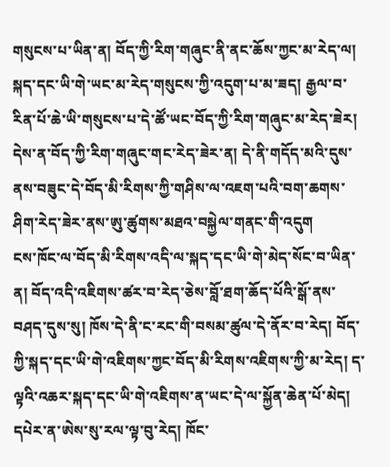གསུངས་པ་ཡིན་ན། བོད་ཀྱི་རིག་གཞུང་ནི་ནང་ཆོས་ཀྱང་མ་རེད་ལ། སྐད་དང་ཡི་གེ་ཡང་མ་རེད་གསུངས་ཀྱི་འདུག་པ་མ་ཟད། རྒྱལ་བ་རིན་པོ་ཆེ་ཡི་གསུངས་པ་དེ་ཚོ་ཡང་བོད་ཀྱི་རིག་གཞུང་མ་རེད་ཟེར། དེས་ན་བོད་ཀྱི་རིག་གཞུང་གང་རེད་ཟེར་ན། དེ་ནི་གདོད་མའི་དུས་ནས་བཟུང་དེ་བོད་མི་རིགས་ཀྱི་གཤིས་ལ་འཇག་པའི་བག་ཆགས་ཤིག་རེད་ཟེར་ནས་ཨུ་ཚུགས་མཐའ་བསྐྱེལ་གནང་གི་འདུག
ངས་ཁོང་ལ་བོད་མི་རིགས་འདི་ལ་སྐད་དང་ཡི་གེ་མེད་སོང་བ་ཡིན་ན། བོད་འདི་འཇིགས་ཚར་བ་རེད་ཅེས་བློ་ཐག་ཆོད་པོའི་སྒོ་ནས་བཤད་དུས་སུ། ཁོས་དེ་ནི་ང་རང་གི་བསམ་ཚུལ་དེ་ནོར་བ་རེད། བོད་ཀྱི་སྐད་དང་ཡི་གེ་འཇིགས་ཀྱང་བོད་མི་རིགས་འཇིགས་ཀྱི་མ་རེད། ད་ལྟའི་འཆར་སྐད་དང་ཡི་གེ་འཇིགས་ན་ཡང་དེ་ལ་སྐྱོན་ཆེན་པོ་མེད། དཔེར་ན་ཨེས་སུ་རལ་ལྟ་བུ་རེད། ཁོང་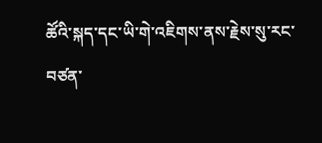ཚོའི་སྐད་དང་ཡི་གེ་འཇིགས་ནས་རྗེས་སུ་རང་བཙན་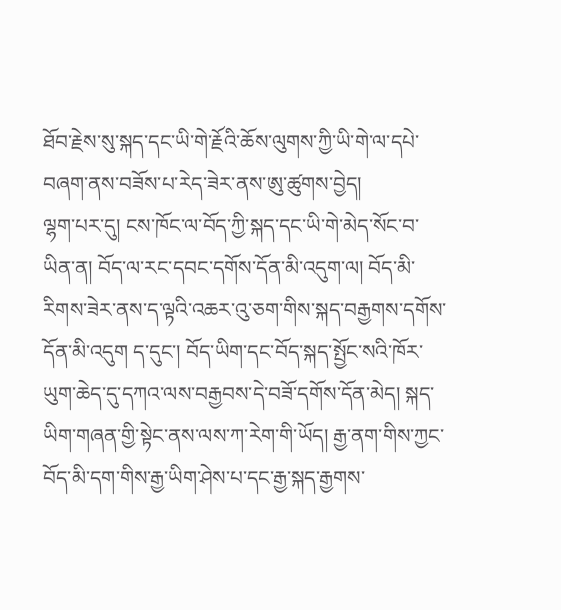ཐོབ་རྗེས་སུ་སྐད་དང་ཡི་གེ་རྗོའི་ཆོས་ལུགས་ཀྱི་ཡི་གེ་ལ་དཔེ་བཞག་ནས་བཟོས་པ་རེད་ཟེར་ནས་ཨུ་ཚུགས་བྱེད།
ལྷག་པར་དུ། ངས་ཁོང་ལ་བོད་ཀྱི་སྐད་དང་ཡི་གེ་མེད་སོང་བ་ཡིན་ན། བོད་ལ་རང་དབང་དགོས་དོན་མི་འདུག་ལ། བོད་མི་རིགས་ཟེར་ནས་ད་ལྟའི་འཆར་འུ་ཅག་གིས་སྐད་བརྒྱགས་དགོས་དོན་མི་འདུག ད་དུང་། བོད་ཡིག་དང་བོད་སྐད་སྤྱོང་སའི་ཁོར་ཡུག་ཆེད་དུ་དཀའ་ལས་བརྒྱབས་དེ་བཟོ་དགོས་དོན་མེད། སྐད་ཡིག་གཞན་གྱི་སྟེང་ནས་ལས་ཀ་རེག་གི་ཡོད། རྒྱ་ནག་གིས་ཀྱང་བོད་མི་དག་གིས་རྒྱ་ཡིག་ཤེས་པ་དང་རྒྱ་སྐད་རྒྱགས་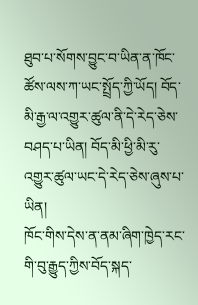ཐུབ་པ་སོགས་བྱུང་བ་ཡིན་ན་ཁོང་ཚོས་ལས་ཀ་ཡང་སྤྲོད་ཀྱི་ཡོད། བོད་མི་རྒྱ་ལ་འགྱུར་ཚུལ་ནི་དེ་རེད་ཅེས་བཤད་པ་ཡིན། བོད་མི་ཕྱི་མི་རུ་འགྱུར་ཚུལ་ཡང་དེ་རེད་ཅེས་ཞུས་པ་ཡིན།
ཁོང་གིས་དེས་ན་ནམ་ཞིག་ཁྱེད་རང་གི་བུ་རྒྱུད་ཀྱིས་བོད་སྐད་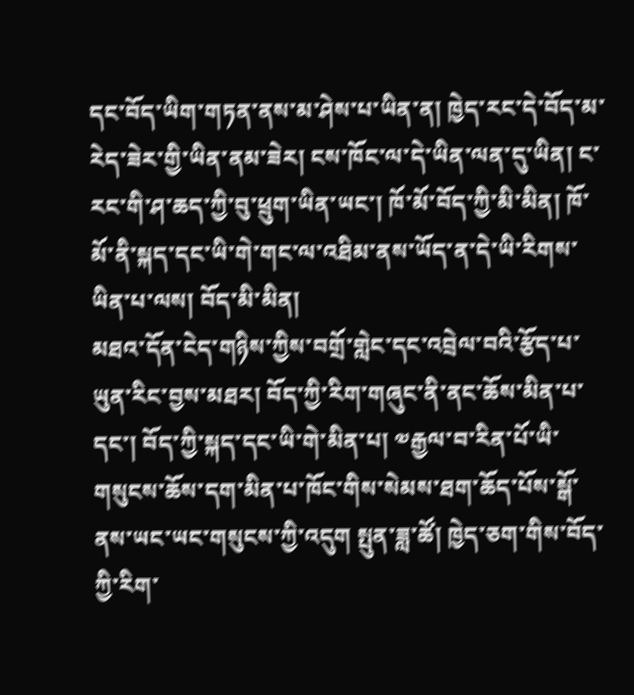དང་བོད་ཡིག་གཏན་ནས་མ་ཤེས་པ་ཡིན་ན། ཁྱེད་རང་དེ་བོད་མ་རེད་ཟེར་གྱི་ཡིན་ནམ་ཟེར། ངས་ཁོང་ལ་དེ་ཡིན་ལན་དུ་ཡིན། ང་རང་གི་ཤ་ཆད་ཀྱི་བུ་ཕྲུག་ཡིན་ཡང་། ཁོ་མོ་བོད་ཀྱི་མི་མིན། ཁོ་མོ་ནི་སྐད་དང་ཡི་གེ་གང་ལ་འཐིམ་ནས་ཡོད་ན་དེ་ཡི་རིགས་ཡིན་པ་ལས། བོད་མི་མིན།
མཐའ་དོན་ངེད་གཉིས་ཀྱིས་བགྲོ་གླེང་དང་འབྲེལ་བའི་རྩོད་པ་ཡུན་རིང་བྱས་མཐར། བོད་ཀྱི་རིག་གཞུང་ནི་ནང་ཆོས་མིན་པ་དང་། བོད་ཀྱི་སྐད་དང་ཡི་གེ་མིན་པ། ༧རྒྱལ་བ་རིན་པོ་ཡི་གསུངས་ཆོས་དག་མིན་པ་ཁོང་གིས་སེམས་ཐག་ཆོད་པོས་སྒོ་ནས་ཡང་ཡང་གསུངས་ཀྱི་འདུག སྤུན་ཟླ་ཚོ། ཁྱེད་ཅག་གིས་བོད་ཀྱི་རིག་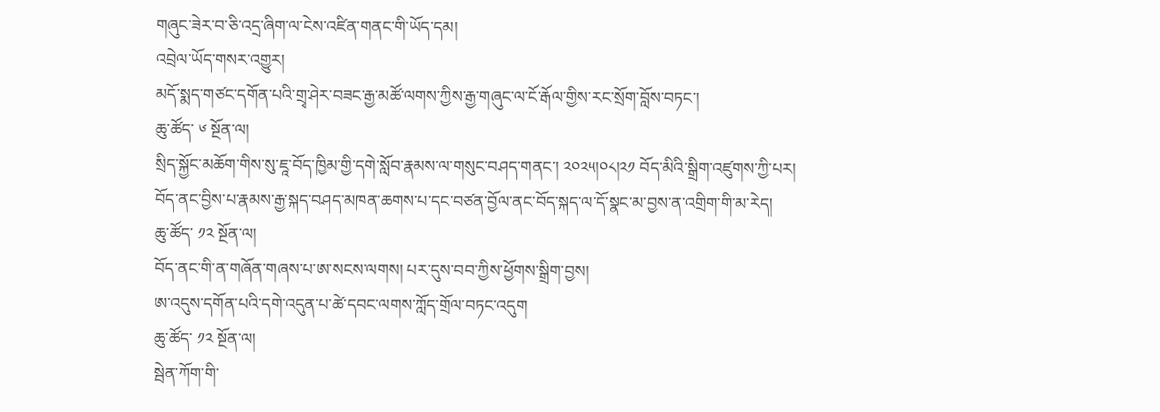གཞུང་ཟེར་བ་ཅི་འདྲ་ཞིག་ལ་ངེས་འཛིན་གནང་གི་ཡོད་དམ།
འབྲེལ་ཡོད་གསར་འགྱུར།
མདོ་སྨད་གཙང་དགོན་པའི་གྲྭ་ཤེར་བཟང་རྒྱ་མཚོ་ལགས་ཀྱིས་རྒྱ་གཞུང་ལ་ངོ་རྒོལ་གྱིས་རང་སྲོག་བློས་བཏང་།
ཆུ་ཚོད་ ༦ སྔོན་ལ།
སྲིད་སྐྱོང་མཆོག་གིས་སུ་ཇཱ་བོད་ཁྱིམ་གྱི་དགེ་སློབ་རྣམས་ལ་གསུང་བཤད་གནང་། ༢༠༢༥།༠༨།༢༡ བོད་མིའི་སྒྲིག་འཛུགས་ཀྱི་པར།
བོད་ནང་བྱིས་པ་རྣམས་རྒྱ་སྐད་བཤད་མཁན་ཆགས་པ་དང་བཙན་བྱོལ་ནང་བོད་སྐད་ལ་དོ་སྣང་མ་བྱས་ན་འགྲིག་གི་མ་རེད།
ཆུ་ཚོད་ ༡༢ སྔོན་ལ།
བོད་ནང་གི་ན་གཞོན་གཞས་པ་ཨ་སངས་ལགས། པར་དུས་བབ་ཀྱིས་ཕྱོགས་སྒྲིག་བྱས།
ཨ་འདུས་དགོན་པའི་དགེ་འདུན་པ་ཚེ་དབང་ལགས་ཀློད་གྲོལ་བཏང་འདུག
ཆུ་ཚོད་ ༡༢ སྔོན་ལ།
སྦེན་ཀོག་གི་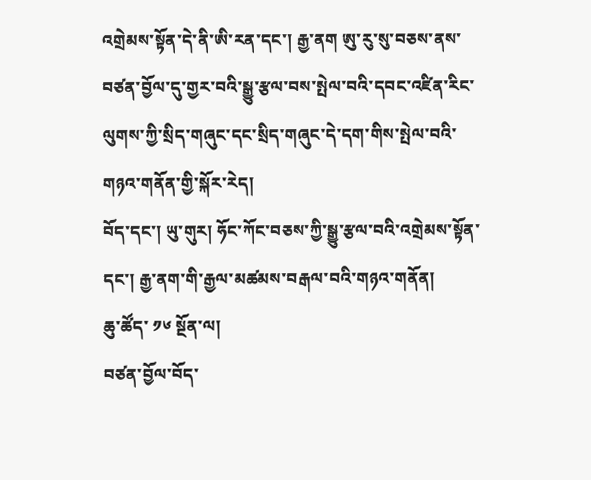འགྲེམས་སྟོན་དེ་ནི་ཨི་རན་དང་། རྒྱ་ནག ཨུ་རུ་སུ་བཅས་ནས་བཙན་བྱོལ་དུ་གྱར་བའི་སྒྱུ་རྩལ་བས་སྤེལ་བའི་དབང་འཛིན་རིང་ལུགས་ཀྱི་སྲིད་གཞུང་དང་སྲིད་གཞུང་དེ་དག་གིས་སྤེལ་བའི་གཉའ་གནོན་གྱི་སྐོར་རེད།
བོད་དང་། ཡུ་གུར། ཧོང་ཀོང་བཅས་ཀྱི་སྒྱུ་རྩལ་བའི་འགྲེམས་སྟོན་དང་། རྒྱ་ནག་གི་རྒྱལ་མཚམས་བརྒལ་བའི་གཉའ་གནོན།
ཆུ་ཚོད་ ༡༦ སྔོན་ལ།
བཙན་བྱོལ་བོད་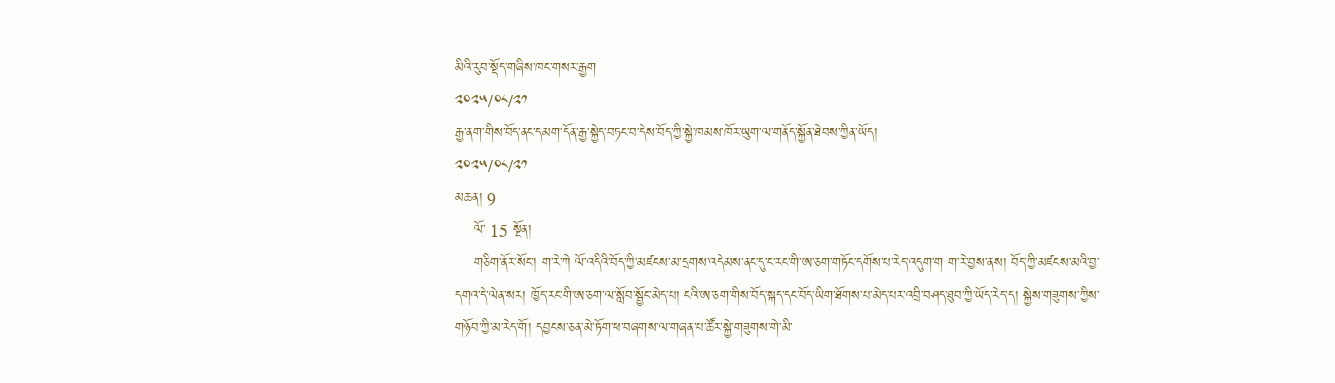མིའི་རུབ་སྡོད་གཞིས་ཁང་གསར་རྒྱག
༢༠༢༥/༠༨/༢༡
རྒྱ་ནག་གིས་བོད་ནང་དམག་དོན་རྒྱ་སྐྱེད་བཏང་བ་དེས་བོད་ཀྱི་སྐྱེ་ཁམས་ཁོར་ཡུག་ལ་གནོད་སྐྱོན་ཐེབས་ཀྱིན་ཡོད།
༢༠༢༥/༠༨/༢༡
མཆན། 9
    ལོ་ 15 སྔོན།
    གཅིག་ནོར་སོང་། ག་རེ་ཀེ ལོ་འདིའི་བོད་ཀྱི་མཛངས་མ་དྲགས་འདེམས་ནང་དུ་ང་རང་གི་ཨ་ཅག་གཏོང་དགོས་པ་རེད་འདུག་ག ག་རེ་བྱས་ནས། བོད་ཀྱི་མཛངས་མའི་བྱ་དགའ་དེ་ལེན་སར། ཁྱོད་རང་གི་ཨ་ཅག་ལ་སློབ་སྦྱོང་མེད་པ། ངའི་ཨ་ཅག་གིས་བོད་སྐད་དང་བོད་ཡིག་ཐོགས་པ་མེད་པར་འབྲི་བཤད་ཐུབ་ཀྱི་ཡོད་རེད་ད། སྐྱེས་གཟུགས་ཀྱིས་གཉོབ་ཀྱི་མ་རེད་གོ། དབྱངས་ཅན་མེ་ཏོག་ཕ་བཞགས་ལ་གཞན་པ་ཚོར་སྐྱེ་གཟུགས་གེ་མི་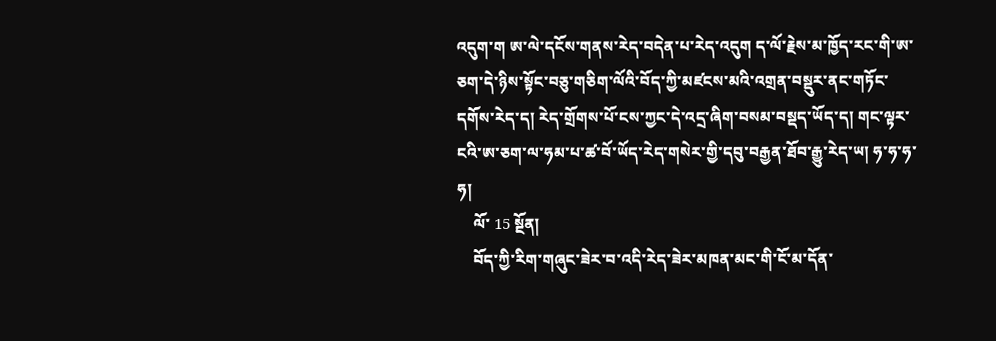འདུག་ག ཨ་ལེ་དངོས་གནས་རེད་བདེན་པ་རེད་འདུག ད་ལོ་རྗེས་མ་ཁྱོད་རང་གི་ཨ་ཅག་དེ་ཉིས་སྟོང་བཅུ་གཅིག་ལོའི་བོད་ཀྱི་མཛངས་མའི་འགྲན་བསྡུར་ནང་གཏོང་དགོས་རེད་ད། རེད་གྲོགས་པོ་ངས་ཀྱང་དེ་འདྲ་ཞིག་བསམ་བསྡད་ཡོད་ད། གང་ལྟར་ངའི་ཨ་ཅག་ལ་ཧམ་པ་ཚ་བོ་ཡོད་རེད་གསེར་གྱི་དབུ་བརྒྱན་ཐོབ་རྒྱུ་རེད་ཡ། ཧ་ཧ་ཧ་ཧ།
    ལོ་ 15 སྔོན།
    བོད་ཀྱི་རིག་གཞུང་ཟེར་བ་འདི་རེད་ཟེར་མཁན་མང་གི་ངོ་མ་དོན་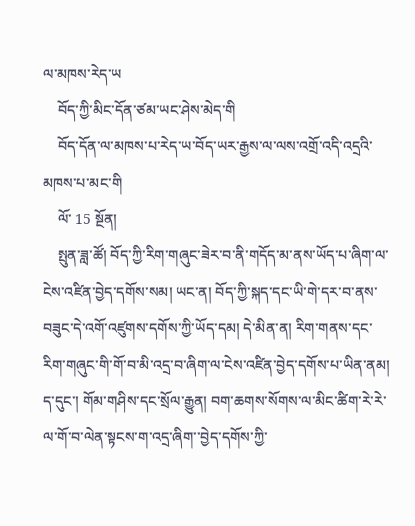ལ་མཁས་རེད་ཡ
    བོད་ཀྱི་མིང་དོན་ཙམ་ཡང་ཤེས་མེད་གི
    བོད་དོན་ལ་མཁས་པ་རེད་ཡ་བོད་ཡར་རྒྱས་ལ་ལས་འགྲོ་འདི་འདྲའི་མཁས་པ་མང་གི
    ལོ་ 15 སྔོན།
    སྤུན་ཟླ་ཚོ། བོད་ཀྱི་རིག་གཞུང་ཟེར་བ་ནི་གདོད་མ་ནས་ཡོད་པ་ཞིག་ལ་ངེས་འཛིན་བྱེད་དགོས་སམ། ཡང་ན། བོད་ཀྱི་སྐད་དང་ཡི་གེ་དར་བ་ནས་བཟུང་དེ་འགོ་འཛུགས་དགོས་ཀྱི་ཡོད་དམ། དེ་མིན་ན། རིག་གནས་དང་རིག་གཞུང་གི་གོ་བ་མི་འདྲ་བ་ཞིག་ལ་ངེས་འཛིན་བྱེད་དགོས་པ་ཡིན་ནམ། ད་དུང་། གོམ་གཤིས་དང་སྲོལ་རྒྱུན། བག་ཆགས་སོགས་ལ་མིང་ཚིག་རེ་རེ་ལ་གོ་བ་ལེན་སྟངས་ག་འདྲ་ཞིག་་བྱེད་དགོས་ཀྱི་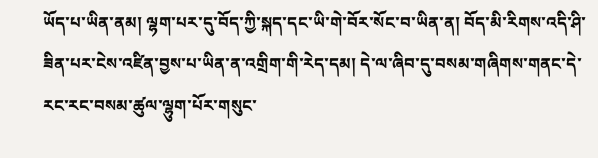ཡོད་པ་ཡིན་ནམ། ལྷག་པར་དུ་བོད་ཀྱི་སྐད་དང་ཡི་གེ་བོར་སོང་བ་ཡིན་ན། བོད་མི་རིགས་འདི་ཤི་ཟིན་པར་ངེས་འཛིན་བྱས་པ་ཡིན་ན་འགྲིག་གི་རེད་དམ། དེ་ལ་ཞིབ་དུ་བསམ་གཞིགས་གནང་དེ་རང་རང་བསམ་ཚུལ་ལྷུག་པོར་གསུང་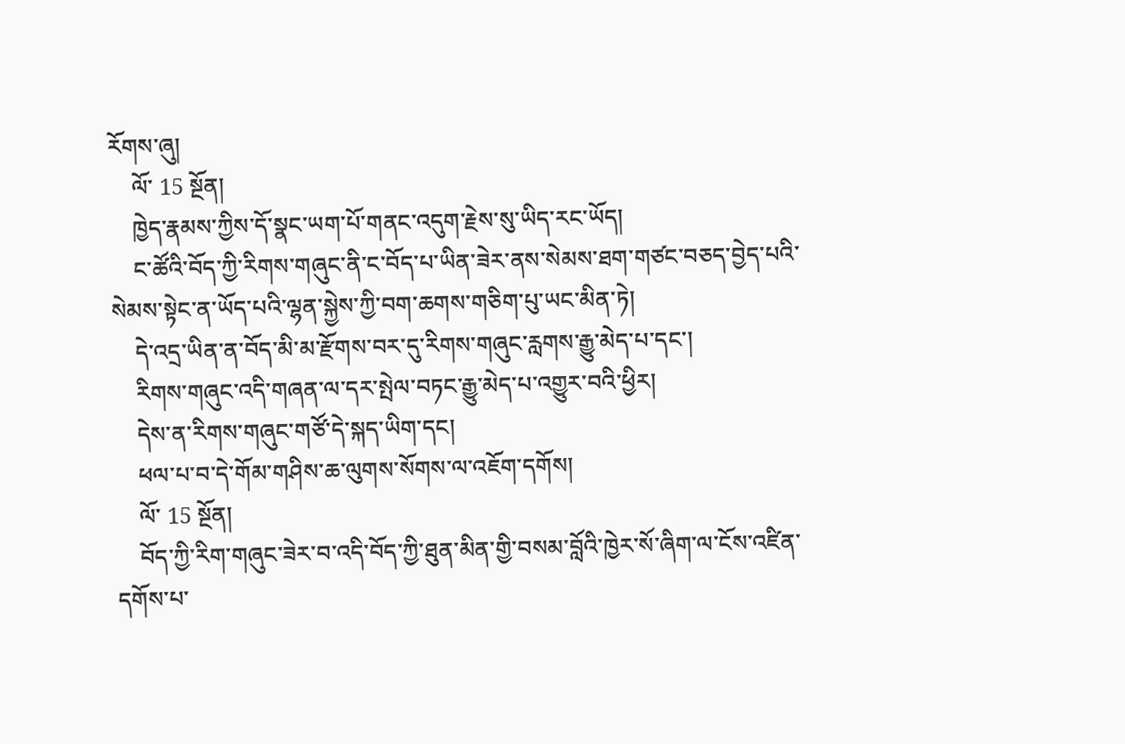རོགས་ཞུ།
    ལོ་ 15 སྔོན།
    ཁྱེད་རྣམས་ཀྱིས་དོ་སྣང་ཡག་པོ་གནང་འདུག་རྗེས་སུ་ཡིད་རང་ཡོད།
    ང་ཚོའི་བོད་ཀྱི་རིགས་གཞུང་ནི་ང་བོད་པ་ཡིན་ཟེར་ནས་སེམས་ཐག་གཙང་བཅད་བྱེད་པའི་སེམས་སྟེང་ན་ཡོད་པའི་ལྷན་སྐྱེས་ཀྱི་བག་ཆགས་གཅིག་པུ་ཡང་མིན་ཏེ།
    དེ་འདྲ་ཡིན་ན་བོད་མི་མ་རྫོགས་བར་དུ་རིགས་གཞུང་རླགས་རྒྱུ་མེད་པ་དང་།
    རིགས་གཞུང་འདི་གཞན་ལ་དར་སྤེལ་བཏང་རྒྱུ་མེད་པ་འགྱུར་བའི་ཕྱིར།
    དེས་ན་རིགས་གཞུང་གཙོ་དེ་སྐད་ཡིག་དང།
    ཕལ་པ་བ་དེ་གོམ་གཤིས་ཆ་ལུགས་སོགས་ལ་འཇོག་དགོས།
    ལོ་ 15 སྔོན།
    བོད་ཀྱི་རིག་གཞུང་ཟེར་བ་འདི་བོད་ཀྱི་ཐུན་མིན་གྱི་བསམ་བློའི་ཁྱེར་སོ་ཞིག་ལ་ངོས་འཛིན་དགོས་པ་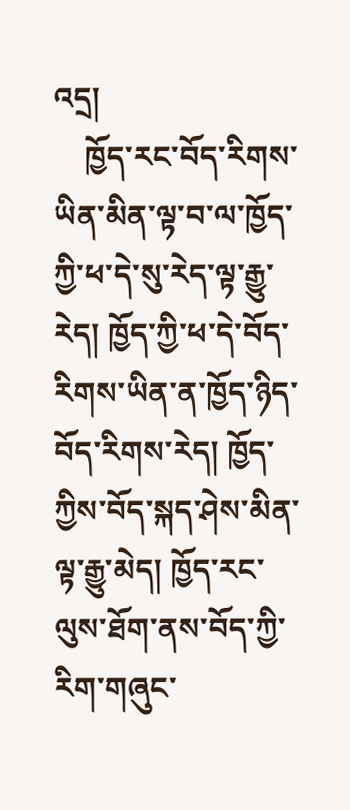འདྲ།
    ཁྱོད་རང་བོད་རིགས་ཡིན་མིན་ལྟ་བ་ལ་ཁྱོད་ཀྱི་ཕ་དེ་སུ་རེད་ལྟ་རྒྱུ་རེད། ཁྱོད་ཀྱི་ཕ་དེ་བོད་རིགས་ཡིན་ན་ཁྱོད་ཉིད་བོད་རིགས་རེད། ཁྱོད་ཀྱིས་བོད་སྐད་ཤེས་མིན་ལྟ་རྒྱུ་མེད། ཁྱོད་རང་ལུས་ཐོག་ནས་བོད་ཀྱི་རིག་གཞུང་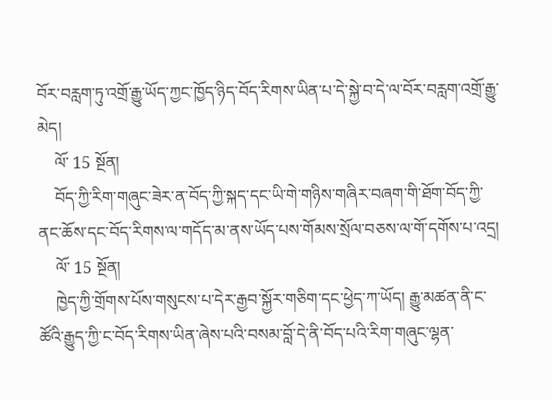བོར་བརླག་ཏུ་འགྲོ་རྒྱུ་ཡོད་ཀྱང་ཁྱོད་ཉིད་བོད་རིགས་ཡིན་པ་དེ་སྐྱེ་བ་དེ་ལ་བོར་བརླག་འགྲོ་རྒྱུ་མེད།
    ལོ་ 15 སྔོན།
    བོད་ཀྱི་རིག་གཞུང་ཟེར་ན་བོད་ཀྱི་སྐད་དང་ཡི་གེ་གཉིས་གཞིར་བཞག་གི་ཐོག་བོད་ཀྱི་ནང་ཆོས་དང་བོད་རིགས་ལ་གདོད་མ་ནས་ཡོད་པས་གོམས་སྲོལ་བཅས་ལ་གོ་དགོས་པ་འདྲ།
    ལོ་ 15 སྔོན།
    ཁྱེད་ཀྱི་གྲོགས་པོས་གསུངས་པ་དེར་རྒྱབ་སྐྱོར་གཅིག་དང་ཕྱེད་ཀ་ཡོད། རྒྱུ་མཚན་ནི་ང་ཚོའི་རྒྱུད་ཀྱི་ང་བོད་རིགས་ཡིན་ཞེས་པའི་བསམ་བློ་དེ་ནི་བོད་པའི་རིག་གཞུང་ལྷན་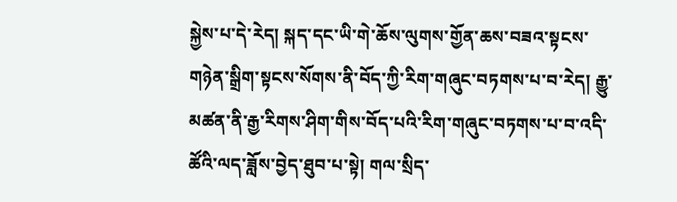སྐྱེས་པ་དེ་རེད། སྐད་དང་ཡི་གེ་ཆོས་ལུགས་གྱོན་ཆས་བཟའ་སྟངས་གཉེན་སྒྲིག་སྟངས་སོགས་ནི་བོད་ཀྱི་རིག་གཞུང་བཏགས་པ་བ་རེད། རྒྱུ་མཚན་ནི་རྒྱ་རིགས་ཤིག་གིས་བོད་པའི་རིག་གཞུང་བཏགས་པ་བ་འདི་ཚོའི་ལད་ཟློས་བྱེད་ཐུབ་པ་སྟེ། གལ་སྲིད་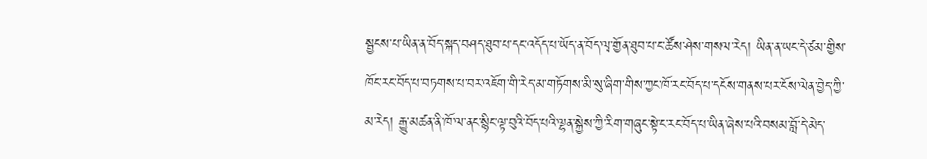སྦྱངས་པ་ཡིན་ན་བོད་སྐད་བཤད་ཐུབ་པ་དང་འདོད་པ་ཡོད་ན་བོད་ལྭ་གྱོན་ཐུབ་པ་ང་ཚོས་ཤེས་གསལ་རེད། ཡིན་ན་ཡང་དེ་ཙམ་གྱིས་ཁོང་རང་བོད་པ་བཏགས་པ་བར་འཇོག་གི་རེད་མ་གཏོགས་མི་སུ་ཞིག་གིས་ཀྱང་ཁོ་རང་བོད་པ་དངོས་གནས་པར་ངོས་ལེན་བྱེད་ཀྱི་མ་རེད། རྒྱུ་མཚན་ནི་ཁོ་ལ་ནང་སྙིང་ལྟ་བུའི་བོད་པའི་ལྷན་སྐྱེས་ཀྱི་རིག་གཞུང་སྟེ་ང་རང་བོད་པ་ཡིན་ཞེས་པའི་བསམ་བློ་དེ་མེད་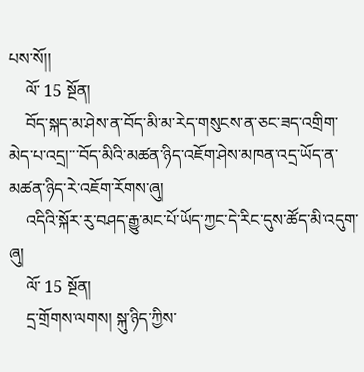པས་སོ།།
    ལོ་ 15 སྔོན།
    བོད་སྐད་མ་ཤེས་ན་བོད་མི་མ་རེད་གསུངས་ན་ཅང་ཟད་འགྲིག་མེད་པ་འདྲ།་་་བོད་མིའི་མཚན་ཉིད་འཇོག་ཤེས་མཁན་འདྲ་ཡོད་ན་མཚན་ཉིད་རེ་འཇོག་རོགས་ཞུ།
    འདིའི་སྐོར་རུ་བཤད་རྒྱུ་མང་པོ་ཡོད་ཀྱང་དེ་རིང་དུས་ཚོད་མི་འདུག་ཞུ།
    ལོ་ 15 སྔོན།
    དྲ་གྲོགས་ལགས། སྐུ་ཉིད་ཀྱིས་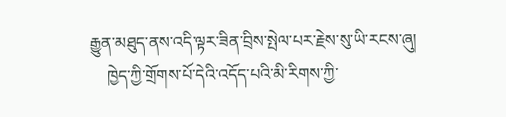རྒྱུན་མཐུད་ནས་འདི་ལྟར་ཟིན་བྲིས་སྤེལ་པར་རྗེས་སུ་ཡི་རངས་ཞུ།
    ཁྱེད་ཀྱི་གྲོགས་པོ་དེའི་འདོད་པའི་མི་རིགས་ཀྱི་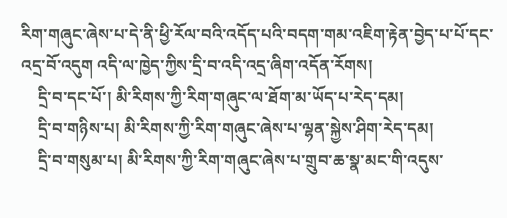རིག་གཞུང་ཞེས་པ་དེ་ནི་ཕྱི་རོལ་བའི་འདོད་པའི་བདག་གམ་འཇིག་རྟེན་བྱེད་པ་པོ་དང་འདྲ་བོ་འདུག འདི་ལ་ཁྱེད་ཀྱིས་དྲི་བ་འདི་འདྲ་ཞིག་འདོན་རོགས།
    དྲི་བ་དང་པོ་། མི་རིགས་ཀྱི་རིག་གཞུང་ལ་ཐོག་མ་ཡོད་པ་རེད་དམ།
    དྲི་བ་གཉིས་པ། མི་རིགས་ཀྱི་རིག་གཞུང་ཞེས་པ་ལྷན་སྐྱེས་ཤིག་རེད་དམ།
    དྲི་བ་གསུམ་པ། མི་རིགས་ཀྱི་རིག་གཞུང་ཞེས་པ་གྲུབ་ཆ་སྣ་མང་གི་འདུས་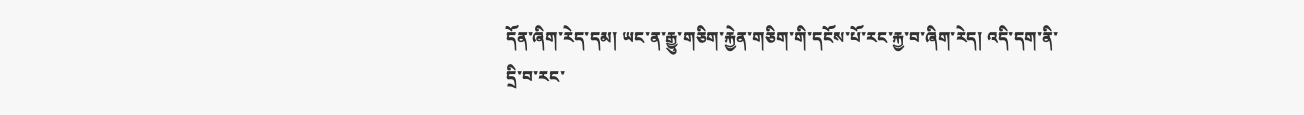དོན་ཞིག་རེད་དམ། ཡང་ན་རྒྱུ་གཅིག་རྐྱེན་གཅིག་གི་དངོས་པོ་རང་རྐྱ་བ་ཞིག་རེད། འདི་དག་ནི་དྲི་བ་རང་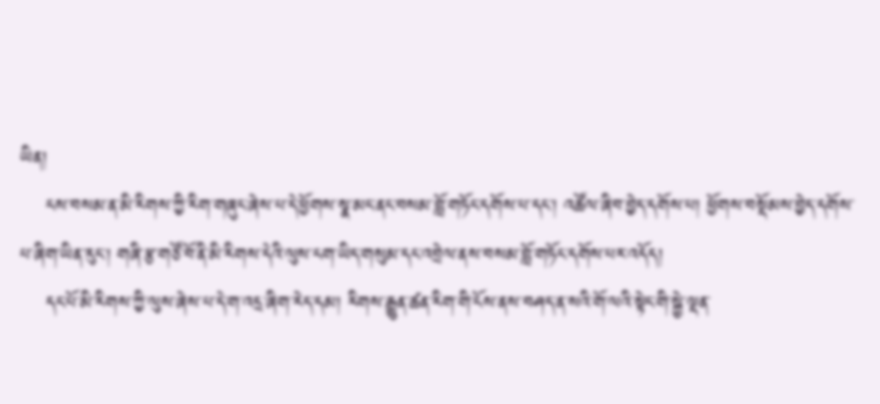ཡིན།
    ངས་བསམ་ན་མི་རིགས་ཀྱི་རིག་གཞུང་ཞེས་པ་དེ་ཕྱོགས་སྣ་མང་ནང་བསམ་བློ་གཏོང་དགོས་པ་དང་། འཚོལ་ཞིབ་བྱེད་དགོས་པ། ཕྱོགས་བསྡོམས་བྱེད་དགོས་པ་ཞིག་ཡིན་རུང་། གཞི་རྩ་གཙོ་བོ་ནི་མི་རིགས་དེའི་ལུས་ངག་ཡིད་གསུམ་དང་འབྲེལ་ནས་བསམ་བློ་གཏོང་དགོས་པར་འདོད།
    དང་པོ་མི་རིགས་ཀྱི་ལུས་ཞེས་པ་དེ་ག་འདྲ་ཞིག་རེད་དམ། རིགས་རྒྱུན་ཚན་རིག་གི་ངོས་ནས་བཤད་ན་སའི་གོ་ལའི་སྟེང་གི་སྐྱེ་ལྡན་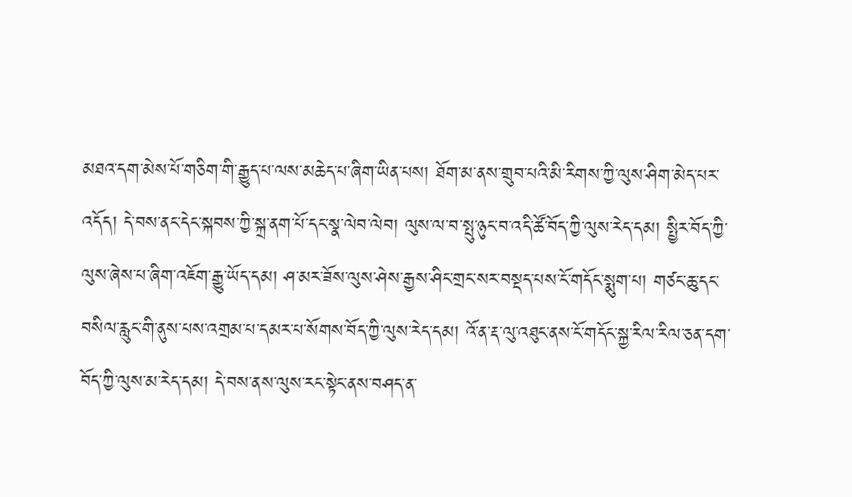མཐའ་དག་མེས་པོ་གཅིག་གི་རྒྱུད་པ་ལས་མཆེད་པ་ཞིག་ཡིན་པས། ཐོག་མ་ནས་གྲུབ་པའི་མི་རིགས་ཀྱི་ལུས་ཤིག་མེད་པར་འདོད། དེ་བས་ནང་དེང་སྐབས་ཀྱི་སྐྲ་ནག་པོ་དང་སྣ་ལེབ་ལེབ། ལུས་ལ་བ་སྤུ་ཉུང་བ་འདི་ཚོ་བོད་ཀྱི་ལུས་རེད་དམ། སྤྱིར་བོད་ཀྱི་ལུས་ཞེས་པ་ཞིག་འཇོག་རྒྱུ་ཡོད་དམ། ཤ་མར་ཟོས་ལུས་ཤེས་རྒྱས་ཤིང་གྲང་སར་བསྡད་པས་ངོ་གདོང་སྨུག་པ། གཙང་ཆུ་དང་བསིལ་རླུང་གི་ནུས་པས་འགྲམ་པ་དམར་པ་སོགས་བོད་ཀྱི་ལུས་རེད་དམ། འོ་ན་རྡ་ལུ་འཐུང་ནས་ངོ་གདོང་སྐྱ་རིལ་རིལ་ཅན་དག་བོད་ཀྱི་ལུས་མ་རེད་དམ། དེ་བས་ནས་ལུས་རང་སྟེང་ནས་བཤད་ན་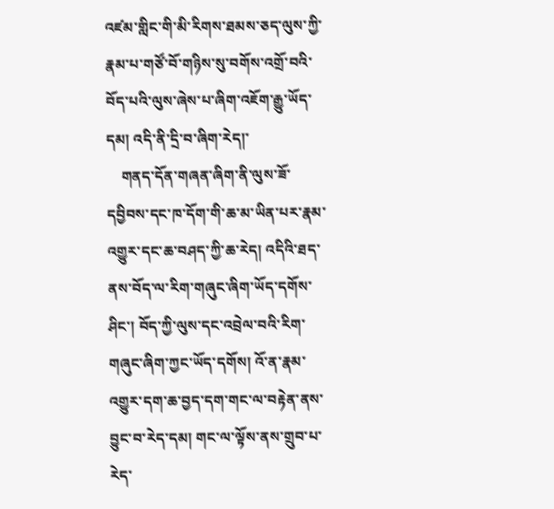འཛམ་གླིང་གི་མི་རིགས་ཐམས་ཅད་ལུས་ཀྱི་རྣམ་པ་གཙོ་བོ་གཉིས་སུ་བགོས་འགྲོ་བའི་བོད་པའི་ལུས་ཞེས་པ་ཞིག་འཇོག་རྒྱུ་ཡོད་དམ། འདི་ནི་དྲི་བ་ཞིག་རེད།་
    གནད་དོན་གཞན་ཞིག་ནི་ལུས་ཟོ་དབྱིབས་དང་ཁ་དོག་གི་ཆ་མ་ཡིན་པར་རྣམ་འགྱུར་དང་ཆ་བཤད་ཀྱི་ཆ་རེད། འདིའི་ཐད་ནས་བོད་ལ་རིག་གཞུང་ཞིག་ཡོད་དགོས་ཤིང་། བོད་ཀྱི་ལུས་དང་འབྲེལ་བའི་རིག་གཞུང་ཞིག་ཀྱང་ཡོད་དགོས། འོ་ན་རྣམ་འགྱུར་དག་ཆ་བྱད་དག་གང་ལ་བརྟེན་ནས་བྱུང་བ་རེད་དམ། གང་ལ་ལྟོས་ནས་གྲུབ་པ་རེད་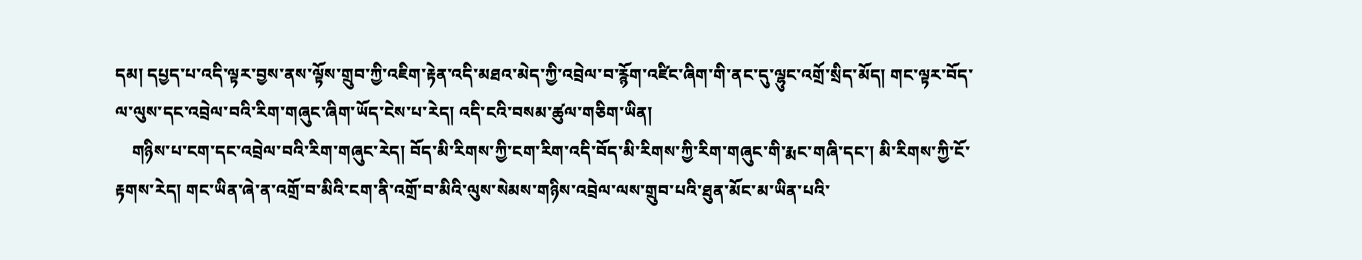དམ། དཔྱད་པ་འདི་ལྟར་བྱས་ནས་ལྟོས་གྲུབ་ཀྱི་འཇིག་རྟེན་འདི་མཐའ་མེད་ཀྱི་འབྲེལ་བ་རྙོག་འཛིང་ཞིག་གི་ནང་དུ་ལྷུང་འགྲོ་སྲིད་མོད། གང་ལྟར་བོད་ལ་ལུས་དང་འབྲེལ་བའི་རིག་གཞུང་ཞིག་ཡོད་ངེས་པ་རེད། འདི་ངའི་བསམ་ཚུལ་གཅིག་ཡིན།
    གཉིས་པ་ངག་དང་འབྲེལ་བའི་རིག་གཞུང་རེད། བོད་མི་རིགས་ཀྱི་ངག་རིག་འདི་བོད་མི་རིགས་ཀྱི་རིག་གཞུང་གི་རྨང་གཞི་དང་། མི་རིགས་ཀྱི་ངོ་རྟགས་རེད། གང་ཡིན་ཞེ་ན་འགྲོ་བ་མིའི་ངག་ནི་འགྲོ་བ་མིའི་ལུས་སེམས་གཉིས་འབྲེལ་ལས་གྲུབ་པའི་ཐུན་མོང་མ་ཡིན་པའི་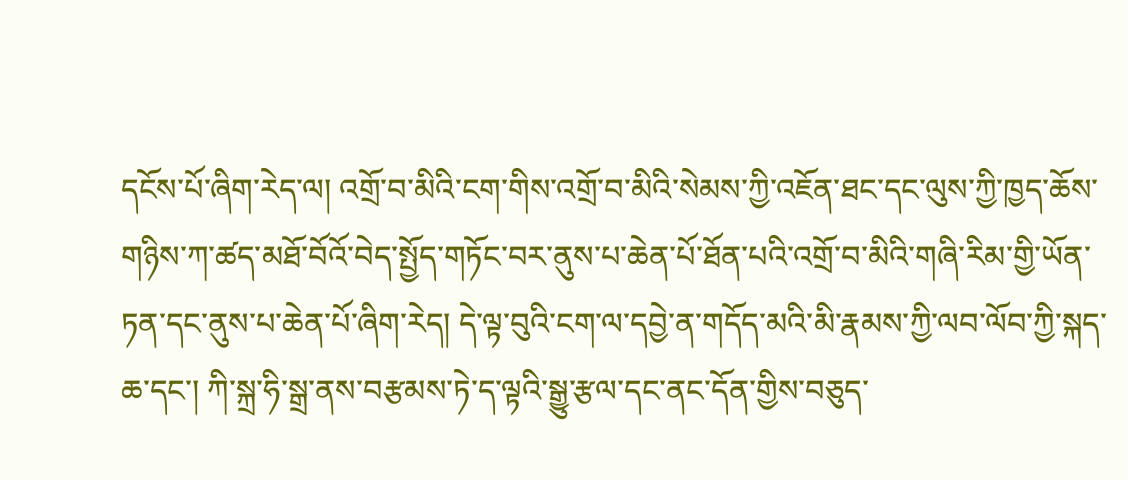དངོས་པོ་ཞིག་རེད་ལ། འགྲོ་བ་མིའི་ངག་གིས་འགྲོ་བ་མིའི་སེམས་ཀྱི་འཇོན་ཐང་དང་ལུས་ཀྱི་ཁྱད་ཆོས་གཉིས་ཀ་ཚད་མཐོ་བོའོ་བེད་སྤྱོད་གཏོང་བར་ནུས་པ་ཆེན་པོ་ཐོན་པའི་འགྲོ་བ་མིའི་གཞི་རིམ་གྱི་ཡོན་ཏན་དང་ནུས་པ་ཆེན་པོ་ཞིག་རེད། དེ་ལྟ་བུའི་ངག་ལ་དབྱེ་ན་གདོད་མའི་མི་རྣམས་ཀྱི་ལབ་ལོབ་ཀྱི་སྐད་ཆ་དང་། ཀི་སྐྲ་ཧི་སྒྲ་ནས་བརྩམས་ཏེ་ད་ལྟའི་སྒྱུ་རྩལ་དང་ནང་དོན་གྱིས་བཅུད་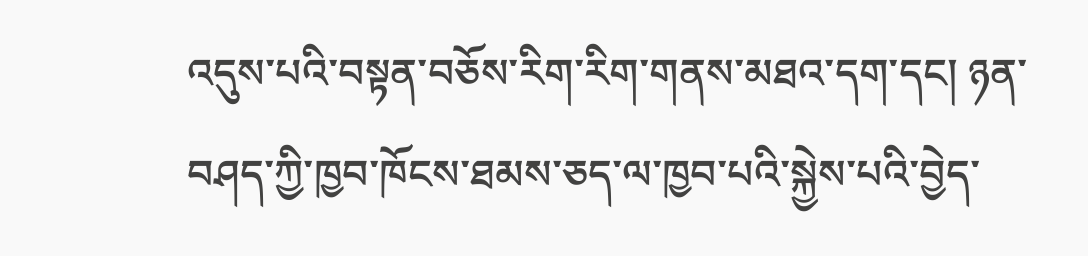འདུས་པའི་བསྟན་བཅོས་རིག་རིག་གནས་མཐའ་དག་དང། ཉན་བཤད་ཀྱི་ཁྱབ་ཁོངས་ཐམས་ཅད་ལ་ཁྱབ་པའི་སྐྱེས་པའི་བྱེད་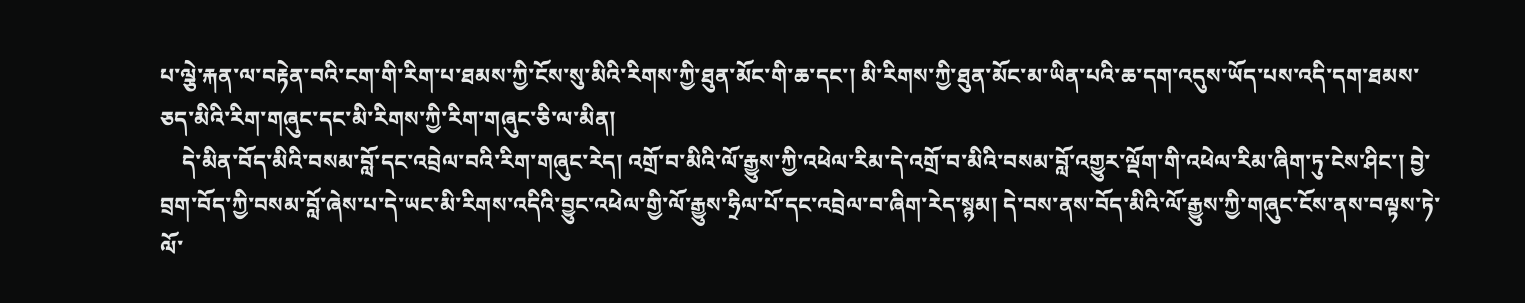པ་ལྕེ་རྐན་ལ་བརྟེན་བའི་ངག་གི་རིག་པ་ཐམས་ཀྱི་ངོས་སུ་མིའི་རིགས་ཀྱི་ཐུན་མོང་གི་ཆ་དང་། མི་རིགས་ཀྱི་ཐུན་མོང་མ་ཡིན་པའི་ཆ་དག་འདུས་ཡོད་པས་འདི་དག་ཐམས་ཅད་མིའི་རིག་གཞུང་དང་མི་རིགས་ཀྱི་རིག་གཞུང་ཅི་ལ་མིན།
    དེ་མིན་བོད་མིའི་བསམ་བློ་དང་འབྲེལ་བའི་རིག་གཞུང་རེད། འགྲོ་བ་མིའི་ལོ་རྒྱུས་ཀྱི་འཕེལ་རིམ་དེ་འགྲོ་བ་མིའི་བསམ་བློ་འགྱུར་ལྡོག་གི་འཕེལ་རིམ་ཞིག་ཏུ་ངེས་ཤིང་། བྱེ་བྲག་བོད་ཀྱི་བསམ་བློ་ཞེས་པ་དེ་ཡང་མི་རིགས་འདིའི་བྱུང་འཕེལ་གྱི་ལོ་རྒྱུས་ཧྲིལ་པོ་དང་འབྲེལ་བ་ཞིག་རེད་སྙམ། དེ་བས་ནས་བོད་མིའི་ལོ་རྒྱུས་ཀྱི་གཞུང་ངོས་ནས་བལྟས་ཏེ་ལོ་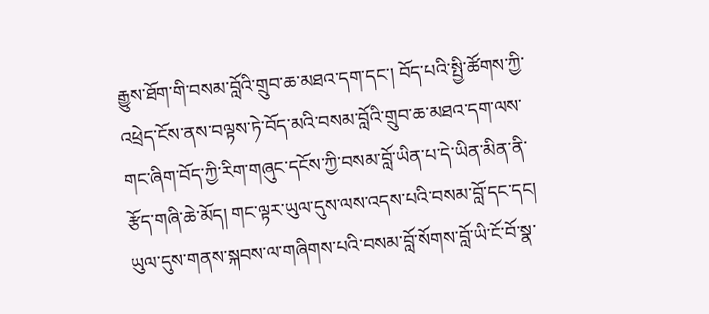རྒྱུས་ཐོག་གི་བསམ་བློའི་གྲུབ་ཆ་མཐའ་དག་དང་། བོད་པའི་སྤྱི་ཚོགས་ཀྱི་འཕྲེད་ངོས་ནས་བལྟས་ཏེ་བོད་མའི་བསམ་བློའི་གྲུབ་ཆ་མཐའ་དག་ལས་གང་ཞིག་བོད་ཀྱི་རིག་གཞུང་དངོས་ཀྱི་བསམ་བློ་ཡིན་པ་དེ་ཡིན་མིན་ནི་རྩོད་གཞི་ཆེ་མོད། གང་ལྟར་ཡུལ་དུས་ལས་འདས་པའི་བསམ་བློ་དང་དང། ཡུལ་དུས་གནས་སྐབས་ལ་གཞིགས་པའི་བསམ་བློ་སོགས་བློ་ཡི་ངོ་བོ་སྣ་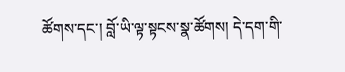ཚོགས་དང་། བློ་ཡི་ལྟ་སྟངས་སྣ་ཚོགས། དེ་དག་གི་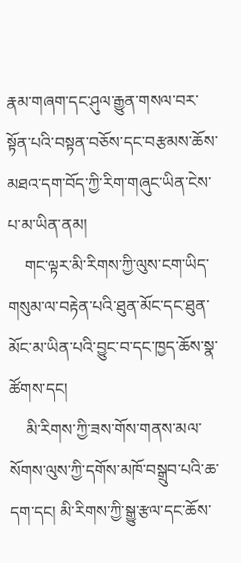རྣམ་གཞག་དང་ཤུལ་རྒྱུན་གསལ་བར་སྟོན་པའི་བསྟན་བཅོས་དང་བརྩམས་ཆོས་མཐའ་དག་བོད་ཀྱི་རིག་གཞུང་ཡིན་ངེས་པ་མ་ཡིན་ནམ།
    གང་ལྟར་མི་རིགས་ཀྱི་ལུས་ངག་ཡིད་གསུམ་ལ་བརྟེན་པའི་ཐུན་མོང་དང་ཐུན་མོང་མ་ཡིན་པའི་བྱུང་བ་དང་ཁྱད་ཆོས་སྣ་ཚོགས་དང།
    མི་རིགས་ཀྱི་ཟས་གོས་གནས་མལ་སོགས་ལུས་ཀྱི་དགོས་མཁོ་བསྒྲུབ་པའི་ཆ་དག་དང། མི་རིགས་ཀྱི་སྒྱུ་རྩལ་དང་ཆོས་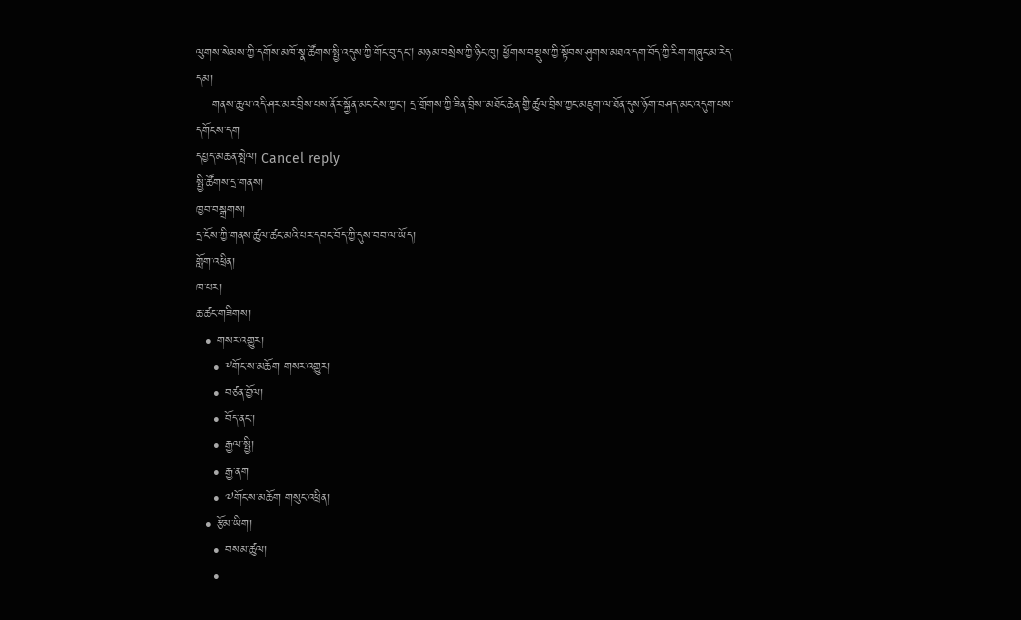ལུགས་སེམས་ཀྱི་དགོས་མཁོ་སྣ་ཚོགས་སྤྱི་འདུས་ཀྱི་གོང་བུ་དང། མཉམ་བསྲེས་ཀྱི་ཉིང་ཁུ། ཕྱོགས་བསྡུས་ཀྱི་སྟོབས་ཤུགས་མཐའ་དག་བོད་ཀྱི་རིག་གཞུང་མ་རེད་དམ།
    གནས་ཆུལ་འདི་ཤར་མར་བྲིས་པས་ནོར་སྐྱོན་མང་ངེས་ཀྱང་། དྲ་གྲོགས་ཀྱི་ཟིན་བྲིས་་མཐོང་ཆེན་གྱི་ཚུལ་བྲིས་ཀྱང་མཇུག་ལ་ཐོན་དུས་ཉོག་བཤད་མང་འདུག་པས་དགོངས་དག
དཔྱད་མཆན་སྤེལ། Cancel reply
སྤྱི་ཚོགས་དྲ་གནས།
ཁྱབ་བསྒྲགས།
དྲ་ངོས་ཀྱི་གནས་ཚུལ་ཚང་མའི་པར་དབང་བོད་ཀྱི་དུས་བབ་ལ་ཡོད།
གློག་འཕྲིན།
ཁ་པར།
ཆ་ཚང་གཟིགས།
  • གསར་འགྱུར།
    • ༸གོང་ས་མཆོག གསར་འགྱུར།
    • བཙན་བྱོལ།
    • བོད་ནང་།
    • རྒྱལ་སྤྱི།
    • རྒྱ་ནག
    • ༧གོང་ས་མཆོག གསུང་འཕྲིན།
  • རྩོམ་ཡིག།
    • བསམ་ཚུལ།
    •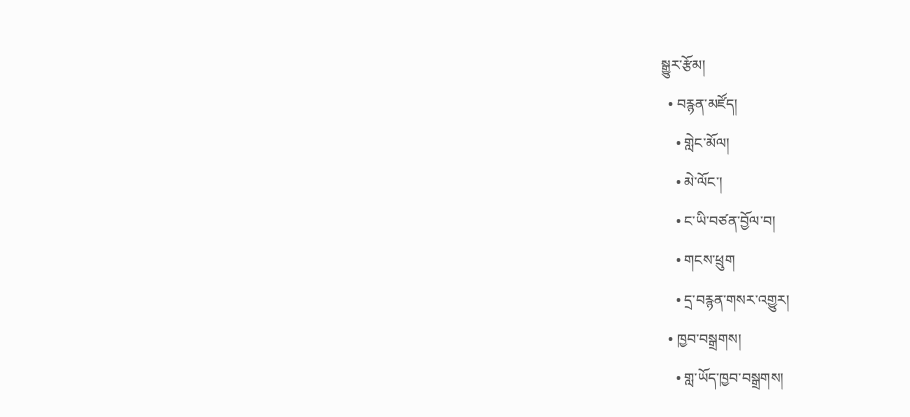སྒྱུར་རྩོམ།
  • བརྙན་མཛོད།
    • གླེང་མོལ།
    • མེ་ལོང་།
    • ང་ཡི་བཙན་བྱོལ་བ།
    • གངས་ཕྲུག
    • དྲ་བརྙན་གསར་འགྱུར།
  • ཁྱབ་བསྒྲགས།
    • གླ་ཡོད་ཁྱབ་བསྒྲགས།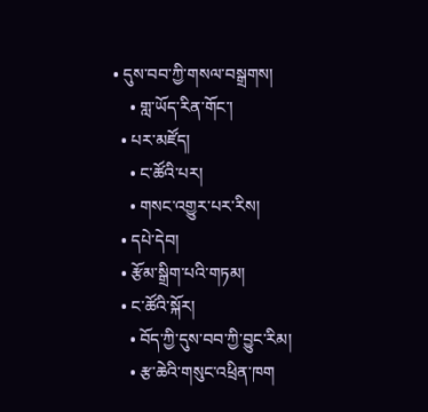• དུས་བབ་ཀྱི་གསལ་བསྒྲགས།
    • གླ་ཡོད་རིན་གོང་།
  • པར་མཛོད།
    • ང་ཚོའི་པར།
    • གསང་འགྱུར་པར་རིས།
  • དཔེ་དེབ།
  • རྩོམ་སྒྲིག་པའི་གཏམ།
  • ང་ཚོའི་སྐོར།
    • བོད་ཀྱི་དུས་བབ་ཀྱི་བྱུང་རིམ།
    • རྩ་ཆེའི་གསུང་འཕྲིན་ཁག